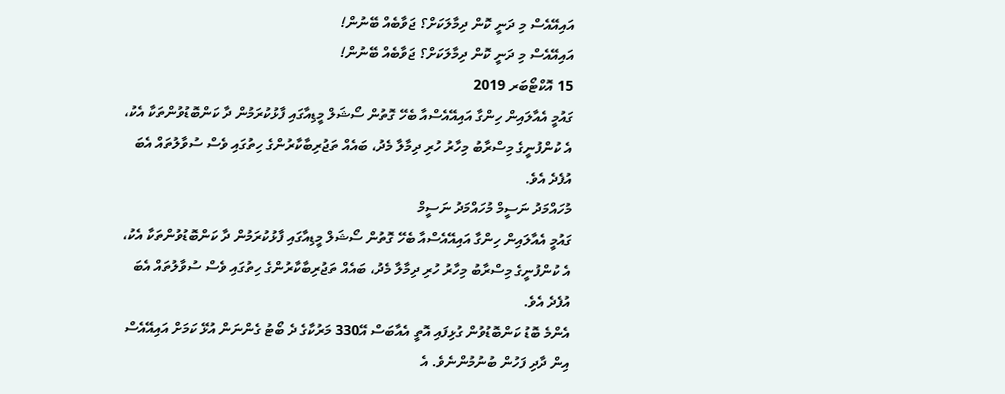އައިއޭއެސް މި ދަނީ ކޮން ދިމާލަކަށް؟ ޖަވާބެއް ބޭނުން!
އައިއޭއެސް މި ދަނީ ކޮން ދިމާލަކަށް؟ ޖަވާބެއް ބޭނުން!
15 އޮކްޓޯބަރ 2019
ގައުމީ އެއާލައިން ހިންގާ އައިއޭއެސްއާ ބެހޭ ގޮތުން ސޯޝަލް މީޑިއާގައި ފާޅުކުރަމުން ދާ ކަންބޮޑުވުންތަކާ އެކު، އެ ކުންފުނީގެ މިސްރާބު މިހާރު ހުރި ދިމާލާ މެދު، ބައެއް ތަޖުރިބާކާރުންގެ ހިތުގައި ވެސް ސުވާލުތައް އެބަ އުފެދެ އެވެ.
މުހައްމަދު ނަސީމް މުހައްމަދު ނަސީމް
ގައުމީ އެއާލައިން ހިންގާ އައިއޭއެސްއާ ބެހޭ ގޮތުން ސޯޝަލް މީޑިއާގައި ފާޅުކުރަމުން ދާ ކަންބޮޑުވުންތަކާ އެކު، އެ ކުންފުނީގެ މިސްރާބު މިހާރު ހުރި ދިމާލާ މެދު، ބައެއް ތަޖުރިބާކާރުންގެ ހިތުގައި ވެސް ސުވާލުތައް އެބަ އުފެދެ އެވެ.
އެންމެ ބޮޑު ކަންބޮޑުވުން ގުޅިފައި އޮތީ އެއާބަސް އޭ330 މަރުކާގެ ދެ ބޯޓު ގެންނަން އުޅޭ ކަމަށް އައިއޭއެސް އިން ދާދި ފަހުން ބުނުމުންނެވެ. އެ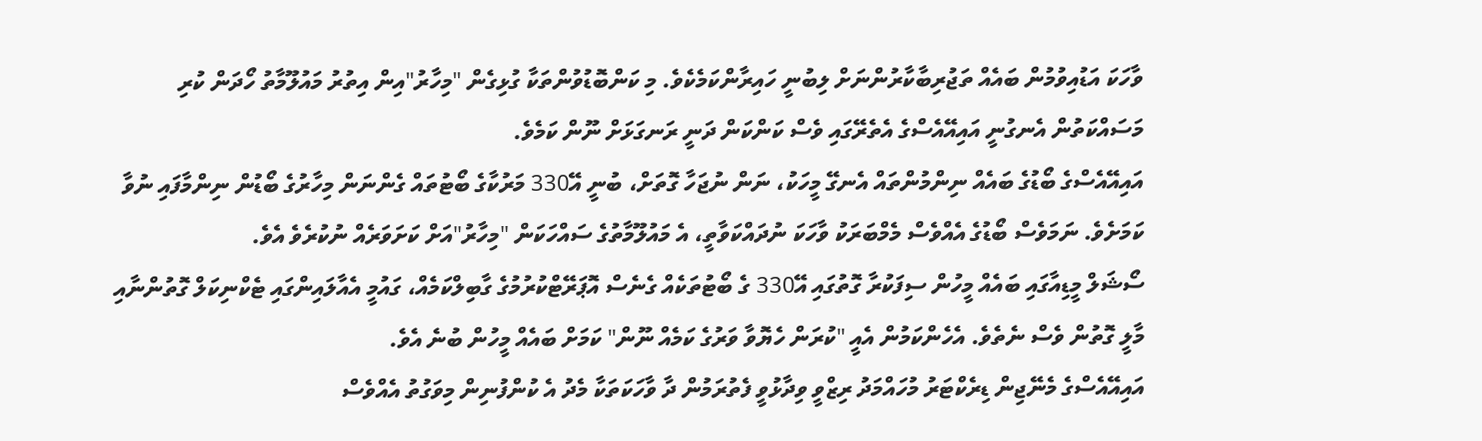ވާހަކަ އަޑުއިވުމުން ބައެއް ތަޖުރިބާކާރުންނަށް ލިބުނީ ހައިރާންކަމެކެވެ. މި ކަންބޮޑުވުންތަކާ ގުޅިގެން "މިހާރު"އިން އިތުރު މައުލޫމާތު ހޯދަން ކުރި މަސައްކަތުން އެނގުނީ އައިއޭއެސްގެ އެތެރޭގައި ވެސް ކަންކަން ދަނީ ރަނގަޅަށް ނޫން ކަމެވެ.
އައިއޭއެސްގެ ބޯޑުގެ ބައެއް ނިންމުންތައް އެނގޭ މީހަކު، ނަން ނުޖަހާ ގޮތަށް، ބުނީ އޭ330 މަރުކާގެ ބޯޓުތައް ގެންނަން މިހާރުގެ ބޯޑުން ނިންމާފައި ނުވާ ކަމަށެވެ. ނަމަވެސް ބޯޑުގެ އެއްވެސް މެމްބަރަކު ވާހަކަ ނުދައްކަވާތީ، އެ މައުލޫމާތުގެ ސައްހަކަން "މިހާރު"އަށް ކަށަވަރެއް ނުކުރެވެ އެވެ.
ސޯޝަލް މީޑިއާގައި ބައެއް މީހުން ސިފަކުރާ ގޮތުގައި އޭ330 ގެ ބޯޓުތަކެއް ގެނެސް އޮޕަރޭޓްކުރުމުގެ ގާބިލްކަމެއް، ގައުމީ އެއާލައިންގައި ޓެކްނިކަލް ގޮތުންނާއި މާލީ ގޮތުން ވެސް ނެތެވެ. އެހެންކަމުން އެއީ "ކުރަން ހެޔޮވާ ވަރުގެ ކަމެއް ނޫން" ކަމަށް ބައެއް މީހުން ބުނެ އެވެ.
އައިއޭއެސްގެ މެނޭޖިން ޑިރެކްޓަރު މުހައްމަދު ރިޒްވީ ވިދާޅުވީ ފެތުރަމުން ދާ ވާހަކަތަކާ މެދު އެ ކުންފުނިން މިވަގުތު އެއްވެސް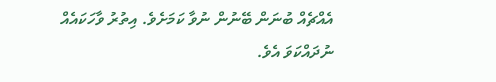އެއްޗެއް ބުނަން ބޭނުން ނުވާ ކަމަށެވެ. އިތުރު ވާހަކައެއް ނުދައްކަވަ އެވެ.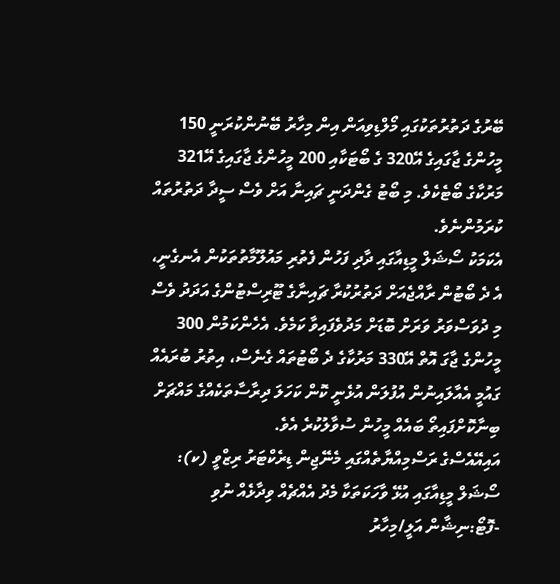ބޭރުގެ ދަތުރުތަކުގައި މޯލްޑިވިއަން އިން މިހާރު ބޭނުންކުރަނީ 150 މީހުންގެ ޖާގައިގެ އޭ320 ގެ ބޯޓަކާއި 200 މީހުންގެ ޖާގައިގެ އޭ321 މަރުކާގެ ބޯޓެކެވެ. މި ބޯޓު ގެންދަނީ ޗައިނާ އަށް ވެސް ސީދާ ދަތުރުތައް ކުރަމުންނެވެ.
އެކަމަކު ސޯޝަލް މީޑިއާގައި ދާދި ފަހުން ފެތުރި މައުލޫމާތުތަކުން އެނގެނީ، އެ ދެ ބޯޓުން ރާއްޖެއަށް ދަތުރުކުރާ ޗައިނާގެ ޓޫރިސްޓުންގެ އަދަދު ވެސް މި ދުވަސްވަރު ވަރަށް ބޮޑަށް މަދުވެފައިވާ ކަމެވެ. އެހެންކަމުން 300 މީހުންގެ ޖާގަ އޮތް އޭ330 މަރުކާގެ ދެ ބޯޓުތައް ގެނެސް، އިތުރު ބުރައެއް ގައުމީ އެއާލައިނުން އުފުލަން އުޅެނީ ކޮން ކަހަލަ ދިރާސާތަކެއްގެ މައްޗަށް ބިނާކޮށްފައިތޯ ބައެއް މީހުން ސުވާލުކުރެ އެވެ.
އައިއޭއެސްގެ ރަސްމިއްޔާތެއްގައި މެނޭޖިން ޑިރެކްޓަރު ރިޒްވީ (ކ): ސޯޝަލް މީޑިއާގައި އުޅޭ ވާހަކަތަކާ މެދު އެއްޗެއް ވިދާޅެއް ނުވި -ފޮޓޯ:ނިޝާން އަލީ/މިހާރު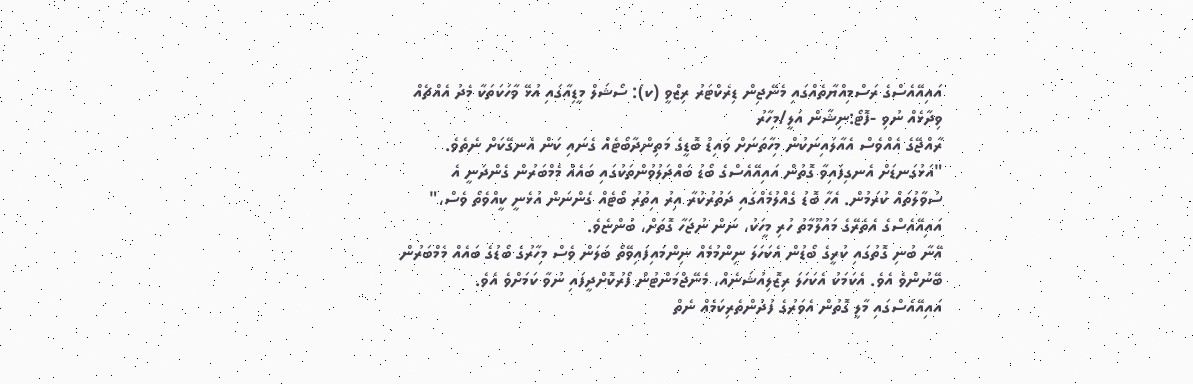އައިއޭއެސްގެ ރަސްމިއްޔާތެއްގައި މެނޭޖިން ޑިރެކްޓަރު ރިޒްވީ (ކ): ސޯޝަލް މީޑިއާގައި އުޅޭ ވާހަކަތަކާ މެދު އެއްޗެއް ވިދާޅެއް ނުވި -ފޮޓޯ:ނިޝާން އަލީ/މިހާރު
ރާއްޖޭގެ އެއްވެސް އެއާލައިނަކުން މިހާތަނަށް ވައިޑް ބޮޑީގެ މަތިންދާބޯޓެއް ގެނައި ކަން އެނގޭކަށް ނެތެވެ.
"އަޅުގަނޑަށް އެނގިފައިވާ ގޮތުން އައިއޭއެސްގެ ބޯޑު ބައްދަލުވުންތަކުގައި ބައެއް މެމްބަރުން ގެންދަނީ އެ ސުވާލުތައް ކުރަމުން. އެހާ ބޮޑު ގެއްލުމެއްގައި ދަތުރުކުރާ އިރު އިތުރު ބޯޓެއް ގެންނަން އުޅެނީ ކީއްވެތޯ ވެސް،" އައިއޭއެސްގެ އެތެރޭގެ މައުލޫމާތު ހުރި މީހަކު، ނަން ނުޖަހާ ގޮތަށް، ބުންޏެވެ.
އޭނާ ބުނި ގޮތުގައި ކުރީގެ ބޯޑުން އެކަހަލަ ނިންމުމެއް ނިންމައިފައިވޭތޯ ބަލަން ވެސް މިހާރުގެ ބޯޑުގެ ބައެއް މެމްބަރުން ބޭނުންވެ އެވެ. އެކަމަކު އެކަހަލަ ރިޒޮލިއުޝަނެއް، މެނޭޖްމަންޓުން ފޯރުކޮށްދީފައި ނުވާ ކަމަށްވެ އެވެ.
އައިއޭއެސްގައި މާލީ ގޮތުން އެވަރުގެ ފުދުންތެރިކަމެއް ނެތް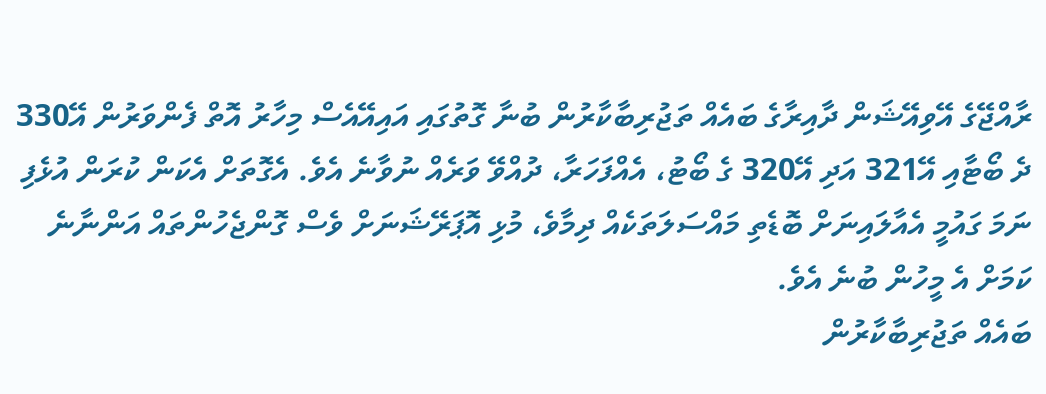ރާއްޖޭގެ އޭވިއޭޝަން ދާއިރާގެ ބައެއް ތަޖުރިބާކާރުން ބުނާ ގޮތުގައި އައިއޭއެސް މިހާރު އޮތް ފެންވަރުން އޭ330 ދެ ބޯޓާއި އޭ321 އަދި އޭ320 ގެ ބޯޓު، އެއްފަހަރާ، ދުއްވޭ ވަރެއް ނުވާނެ އެވެ. އެގޮތަށް އެކަން ކުރަން އުޅެފި ނަމަ ގައުމީ އެއާލައިނަށް ބޮޑެތި މައްސަލަތަކެއް ދިމާވެ، މުޅި އޮޕަރޭޝަނަށް ވެސް ގޮންޖެހުންތައް އަންނާނެ ކަމަށް އެ މީހުން ބުނެ އެވެ.
ބައެއް ތަޖުރިބާކާރުން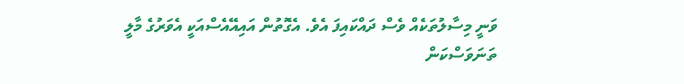ވަނީ މިސާލުތަކެއް ވެސް ދައްކައިފަ އެވެ. އެގޮތުން އައިއޭއެސްއަކީ އެވަރުގެ މާލީ ތަނަވަސްކަން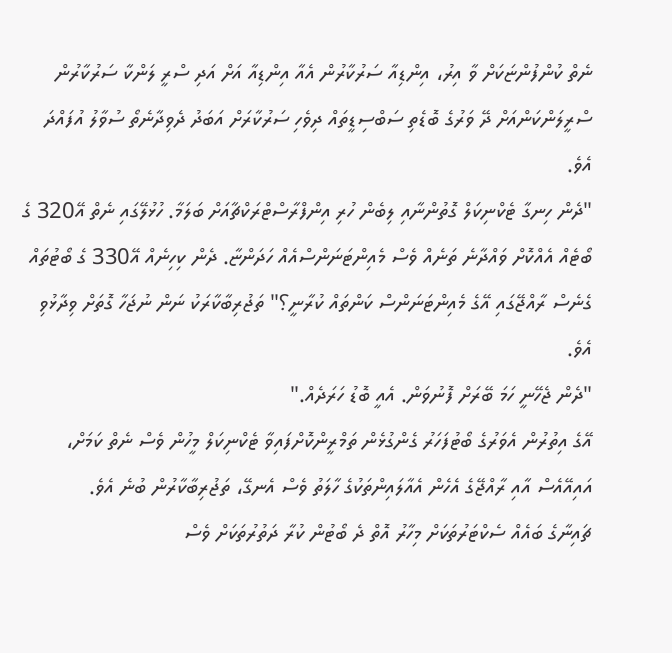ނެތް ކުންފުންޏަކަށް ވާ އިރު، އިންޑިއާ ސަރުކާރުން އެއާ އިންޑިއާ އަށް އަދި ސްރީ ލަންކާ ސަރުކާރުން ސްރީލަންކަންއަށް ދޭ ވަރުގެ ބޮޑެތި ސަބްސިޑީތައް ދިވެހި ސަރުކާރަށް އަބަދު ދެވިދާނެތޯ ސުވާލު އުފައްދަ އެވެ.
"ދެން ހިނގާ ޓެކްނިކަލް ގޮތުންނާއި ލިބެން ހުރި އިންފްރާސްޓްރަކްޗާއަށް ބަލަމާ. ހުޅުލޭގައި ނެތް އޭ320 ގެ ބޯޓެއް އެއްކޮށް ވައްދާނެ ތަނެއް ވެސް މެއިންޓަނަންސްއެއް ހަދަންޏާ. ދެން ކިހިނެއް އޭ330 ގެ ބޯޓުތައް ގެނެސް ރާއްޖޭގައި އޭގެ މެއިންޓަނަންސް ކަންތައް ކުރާނީ؟" ތަޖުރިބާކާރަކު ނަން ނުޖަހާ ގޮތަށް ވިދާޅުވި އެވެ.
"ދެން ޖެހޭނީ ހަމަ ބޭރަށް ފޮނުވަން. އެއީ ބޮޑު ހަރަދެއް."
އޭގެ އިތުރުން އެވަރުގެ ބޯޓުފަހަރު ގެންގުޅެން ތަމްރީންކޮށްފައިވާ ޓެކްނިކަލް މީހުން ވެސް ނެތް ކަމަށް، އައިއޭއެސް އާއި ރާއްޖޭގެ އެހެން އެއާލައިންތަކުގެ ހާލަތު ވެސް އެނގޭ، ތަޖުރިބާކާރުން ބުނެ އެވެ.
ޗައިނާގެ ބައެއް ސެކްޓަރުތަކަށް މިހާރު އޮތް ދެ ބޯޓުން ކުރާ ދަތުރުތަކަށް ވެސް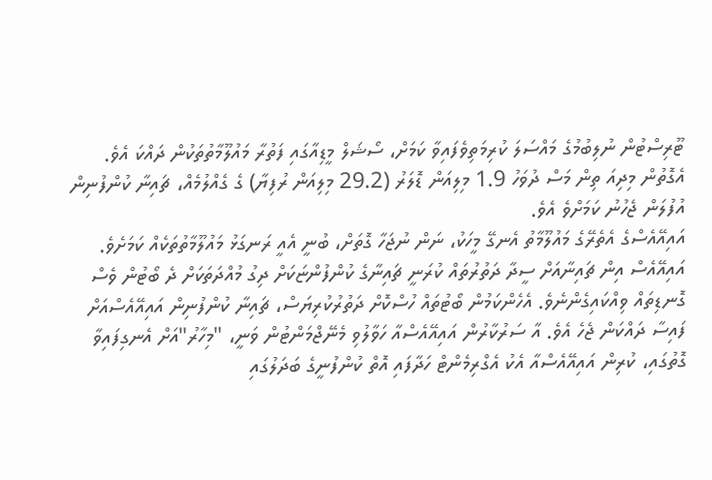ޓޫރިސްޓުން ނުލިބުމުގެ މައްސަލަ ކުރިމަތިވެފައިވާ ކަމަށް، ސޯޝަލް މީޑިއާގައި ފަތުރާ މައުލޫމާތުތަކުން ދައްކަ އެވެ. އެގޮތުން މިދިއަ ތިން މަސް ދުވަހު 1.9 މިލިއަން ޑޮލަރު (29.2 މިލިއަން ރުފިޔާ) ގެ ގެއްލުމެއް، ޗައިނާ ކުންފުނިން އުފުލަން ޖެހުނު ކަމަށްވެ އެވެ.
އައިއޭއެސްގެ އެތެރޭގެ މައުލޫމާތު އެނގޭ މީހަކު، ނަން ނުޖަހާ ގޮތަށް، ބުނީ އެއީ ރަނގަޅު މައުލޫމާތުތަކެއް ކަމަށެވެ.
އައިއޭއެސް އިން ޗައިނާއަށް ސީދާ ދަތުރުތައް ކުރަނީ ޗައިނާގެ ކުންފުންޏަކަށް ދިގު މުއްދަތަކަށް ދެ ބޯޓުން ވެސް ގޮނޑިތައް ވިއްކައިގެންނެވެ. އެހެންކަމުން ބޯޓުތައް ހުސްކޮށް ދަތުރުކުރިޔަސް، ޗައިނާ ކުންފުނިން އައިއޭއެސްއަށް ފައިސާ ދައްކަން ޖެހެ އެވެ. އާ ސަރުކާރުން އައިއޭއެސްއާ ހަވާލުވި މެނޭޖްމަންޓުން ވަނީ، "މިހާރު"އަށް އެނގިފައިވާ ގޮތުގައި، ކުރިން އައިއޭއެސްއާ އެކު އެގްރިމެންޓް ހަދާފައި އޮތް ކުންފުނީގެ ބަދަލުގައި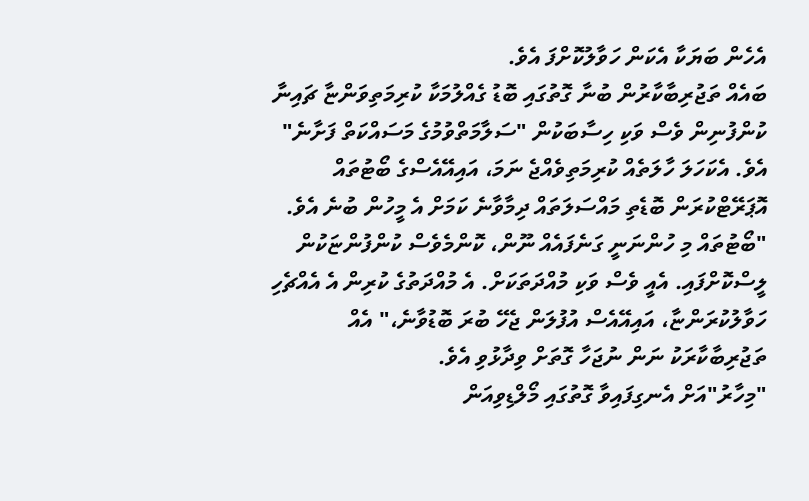އެހެން ބަޔަކާ އެކަން ހަވާލުކޮށްފަ އެވެ.
ބައެއް ތަޖުރިބާކާރުން ބުނާ ގޮތުގައި ބޮޑު ގެއްލުމަކާ ކުރިމަތިވަންޏާ ޗައިނާ ކުންފުނިން ވެސް ވަކި ހިސާބަކުން "ސަލާމަތްވުމުގެ މަސައްކަތް ފަށާނެ" އެވެ. އެކަހަލަ ހާލަތެއް ކުރިމަތިވެއްޖެ ނަމަ، އައިއޭއެސްގެ ބޯޓުތައް އޮޕަރޭޓްކުރަން ބޮޑެތި މައްސަލަތައް ދިމާވާނެ ކަމަށް އެ މީހުން ބުނެ އެވެ.
"ބޯޓުތައް މި ހުންނަނީ ގަނެފައެއް ނޫން، ކޮންމެވެސް ކުންފުންޏަކުން ލީސްކޮށްފައި. އެއީ ވެސް ވަކި މުއްދަތަކަށް. އެ މުއްދަތުގެ ކުރިން އެ އެއްޗެހި ހަވާލުކުރަންޏާ، އައިއޭއެސް އުފުލަން ޖެހޭ ބުރަ ބޮޑުވާނެ،" އެއް ތަޖުރިބާކާރަކު ނަން ނުޖަހާ ގޮތަށް ވިދާޅުވި އެވެ.
"މިހާރު"އަށް އެނގިފައިވާ ގޮތުގައި މޯލްޑިވިއަން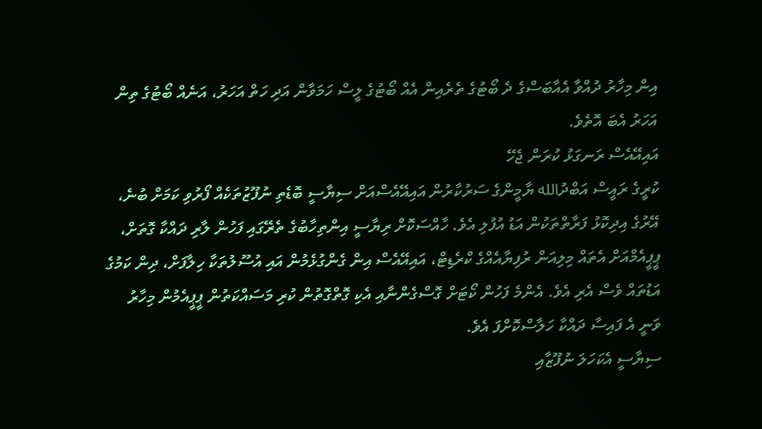އިން މިހާރު ދުއްވާ އެއާބަސްގެ ދެ ބޯޓުގެ ތެރެއިން އެއް ބޯޓުގެ ލީސް ހަމަވާން އަދި ހަތް އަހަރު، އަނެއް ބޯޓުގެ ތިން އަހަރު އެބަ އޮތެވެ.
އައިއޭއެސް ރަނގަޅު ކުރަން ޖެހޭ
ކުރީގެ ރައީސް އަބްދުالله ޔާމީންގެ ސަރުކާރުން އައިއޭއެސްއަށް ސިޔާސީ ބޮޑެތި ނުފޫޒުތަކެއް ފޯރުވި ކަމަށް ބުނެ، އޭރުގެ އިދިކޮޅު ފަރާތްތަކުން އަޑު އުފުލި އެވެ. ހާއްސަކޮށް ރިޔާސީ އިންތިހާބުގެ ތެރޭގައި ފަހުން ލާރި ދައްކާ ގޮތަށް، ޕީޕީއެމްއަށް އެތައް މިލިއަން ރުފިޔާއެއްގެ ކްރެޑިޓް، އައިއޭއެސް އިން ގެންގުޅެމުން އައި އުސޫލުތަކާ ހިލާފަށް، ދިން ކަމުގެ އަޑުތައް ވެސް އެރި އެވެ. އެންމެ ފަހުން ކޯޓަށް ގޮސްގެންނާއި އެކި ގޮތްގޮތުން ކުރި މަސައްކަތުން ޕީޕީއެމުން މިހާރު ވަނީ އެ ފައިސާ ދައްކާ ހަލާސްކޮށްފަ އެވެ.
ސިޔާސީ އެކަހަލަ ނުފޫޒާއި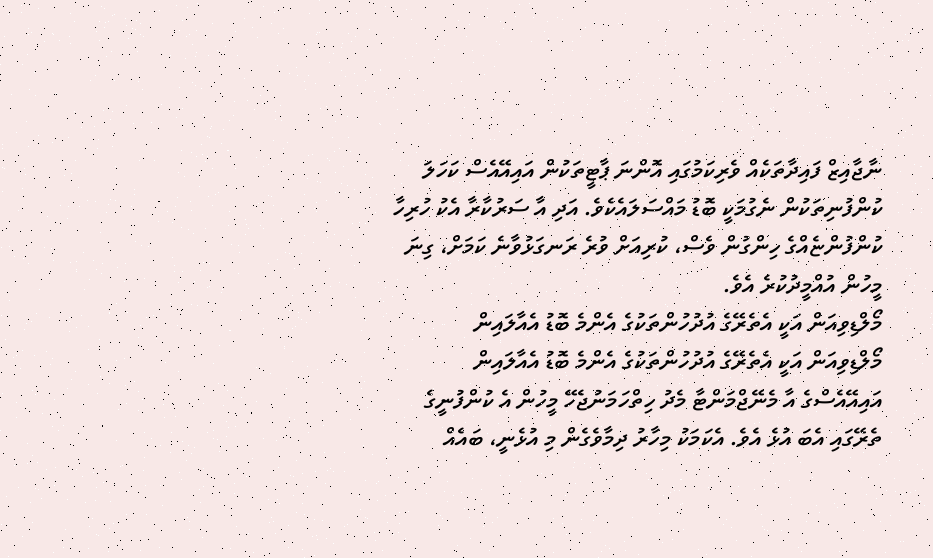ނާޖާއިޒް ފައިދާތަކެއް ވެރިކަމުގައި އޮންނަ ޕާޓީތަކުން އައިއޭއެސް ކަހަލަ ކުންފުނިތަކުން ނެގުމަކީ ބޮޑު މައްސަލައެކެވެ. އަދި އާ ސަރުކާރާ އެކު ހުރިހާ ކުންފުންޏެއްގެ ހިންގުން ވެސް، ކުރިއަށް ވުރެ ރަނގަޅުވާނެ ކަމަށް، ގިނަ މީހުން އުއްމީދުކުރެ އެވެ.
މޯލްޑިވިއަން އަކީ އެތެރޭގެ އުދުހުންތަކުގެ އެންމެ ބޮޑު އެއާލައިން
މޯލްޑިވިއަން އަކީ އެތެރޭގެ އުދުހުންތަކުގެ އެންމެ ބޮޑު އެއާލައިން
އައިއޭއެސްގެ އާ މެނޭޖްމަންޓާ މެދު ހިތްހަމަނުޖެހޭ މީހުން އެ ކުންފުނީގެ ތެރޭގައި އެބަ އުޅެ އެވެ. އެކަމަކު މިހާރު ދިމާވެގެން މި އުޅެނީ، ބައެއް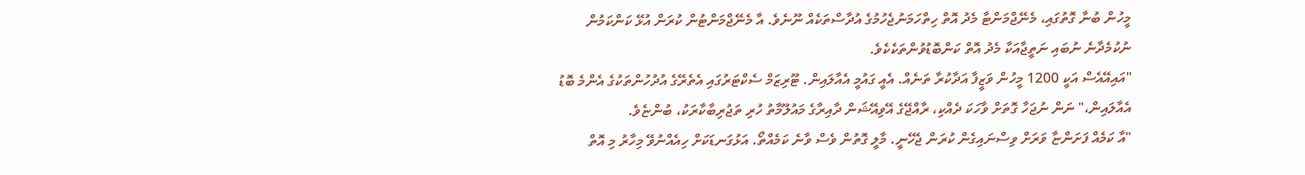މީހުން ބުނާ ގޮތުގައި، މެނޭޖްމަންޓާ މެދު އޮތް ހިތްހަމަނުޖެހުމުގެ އުދާސްތަކެއް ނޫނެވެ. އާ މެނޭޖްމަންޓުން ކުރަން އުޅޭ ކަންކަމުން ނުކުމެދާނެ ނުބައި ނަތީޖާއަކާ މެދު އޮތް ކަންބޮޑުވުންތަކެކެވެ.
"އައިއޭއެސް އަކީ 1200 މީހުން ވަޒީފާ އަދާކުރާ ތަނެއް. އެއީ ގައުމީ އެއާލައިން. ޓޫރިޒަމް ސެކްޓަރުގައި އެތެރޭގެ އުދުހުންތަކުގެ އެންމެ ބޮޑު އެއާލައިން،" ނަން ނުޖަހާ ގޮތަށް ވާހަކަ ދެއްކި، ރާއްޖޭގެ އޭވިއޭޝަން ދާއިރާގެ މައުލޫމާތު ހުރި ތަޖުރިބާކާރަކު، ބުންޏެވެ.
"އާ ކަމެއް ފަށަންޏާ ވަރަށް ވިސްނައިގެން ކުރަން ޖެހޭނީ. މާލީ ގޮތުން ވެސް ވާނެ ކަމެއްތޯ. އަޅުގަނޑަކަށް ހިއެއްނުވޭ މިހާރު މި އޮތް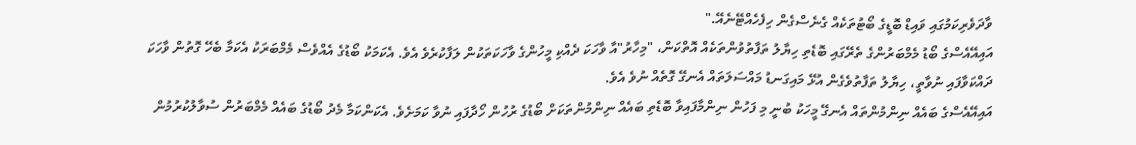ވާދަވެރިކަމުގައި ވައިޑް ބޮޑީގެ ބޯޓުތަކެއް ގެނެސްގެން ހިފެހެއްޓޭނެއޭ."
އައިއޭއެސްގެ ބޯޑު މެމްބަރުންގެ ތެރޭގައި ބޮޑެތި ހިޔާލު ތަފާތުވުންތަކެއް އޮތްކަން، "މިހާރު"އާ ވާހަކަ ދެއްކި މީހުންގެ ވާހަކަތަކުން ލަފާކުރެވެ އެވެ. އެކަމަކު ބޯޑުގެ އެއްވެސް މެމްބަރަކު އެކަމާ ބެހޭ ގޮތުން ވާހަކަ ދައްކަވާފައި ނުވާތީ، ހިޔާލު ތަފާތުވެގެން އުޅޭ މައިގަނޑު މައްސަލަތައް އެނގޭ ގޮތެއް ނުވެ އެވެ.
އައިއޭއެސްގެ ބައެއް ނިންމުންތައް އެނގޭ މީހަކު ބުނީ މި ފަހުން ނިންމާފައިވާ ބޮޑެތި ބައެއް ނިންމުންތަކަށް ބޯޑުގެ ރުހުން ހޯދާފައި ނުވާ ކަމަށެވެ. އެކަންކަމާ މެދު ބޯޑުގެ ބައެއް މެމްބަރުން ސުވާލުކުރުމުން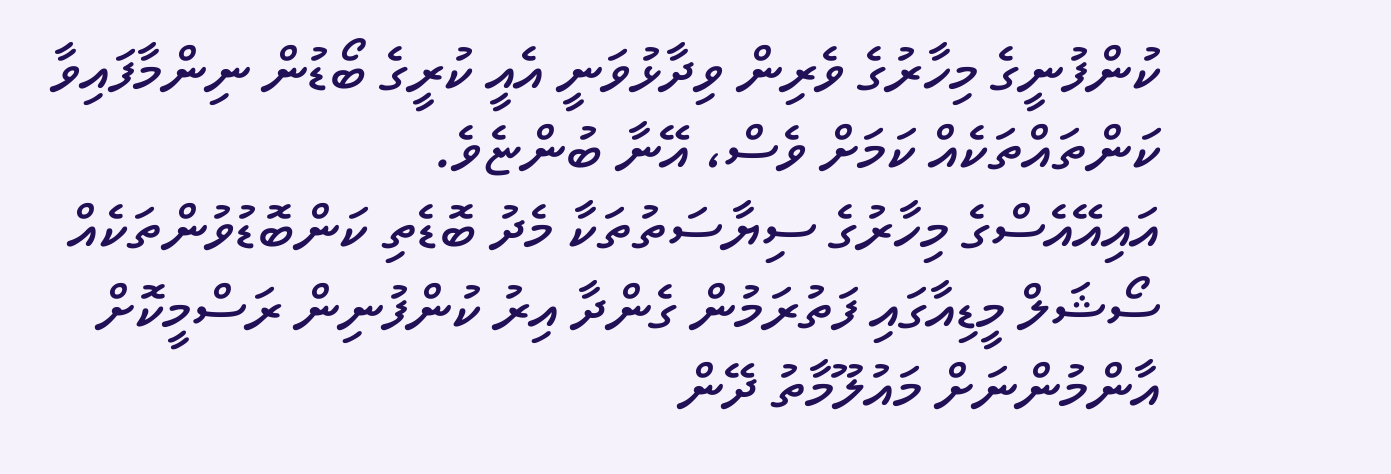ކުންފުނީގެ މިހާރުގެ ވެރިން ވިދާޅުވަނީ އެއީ ކުރީގެ ބޯޑުން ނިންމާފައިވާ ކަންތައްތަކެއް ކަމަށް ވެސް، އޭނާ ބުންޏެވެ.
އައިއޭއެސްގެ މިހާރުގެ ސިޔާސަތުތަކާ މެދު ބޮޑެތި ކަންބޮޑުވުންތަކެއް ސޯޝަލް މީޑިއާގައި ފަތުރަމުން ގެންދާ އިރު ކުންފުނިން ރަސްމީކޮށް އާންމުންނަށް މައުލޫމާތު ދޭން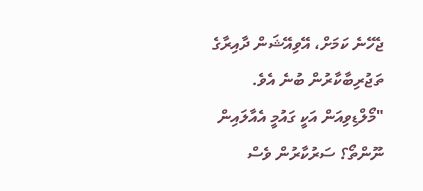ޖެހޭނެ ކަމަށް، އޭވިއޭޝަން ދާއިރާގެ ތަޖުރިބާކާރުން ބުނެ އެވެ.
"މޯލްޑިވިއަން އަކީ ގައުމީ އެއާލައިން ނޫންތޯ؟ ސަރުކާރުން ވެސް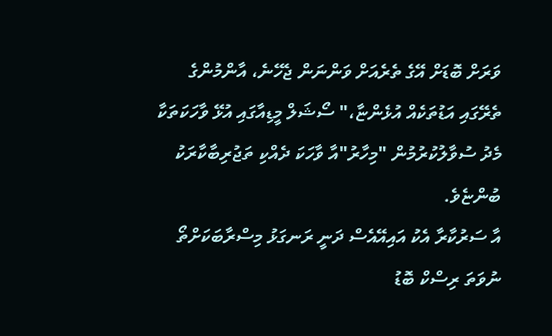ވަރަށް ބޮޑަށް އޭގެ ތެރެއަށް ވަންނަން ޖެހޭނެ، އާންމުންގެ ތެރޭގައި އަޑުތަކެއް އުޅެންޏާ،" ސޯޝަލް މީޑިއާގައި އުޅޭ ވާހަކަތަކާ މެދު ސުވާލުކުރުމުން "މިހާރު"އާ ވާހަކަ ދެއްކި ތަޖުރިބާކާރަކު ބުންޏެވެ.
އާ ސަރުކާރާ އެކު އައިއޭއެސް ދަނީ ރަނގަޅު މިސްރާބަކަށްތޯ ނުވަތަ ރިސްކް ބޮޑު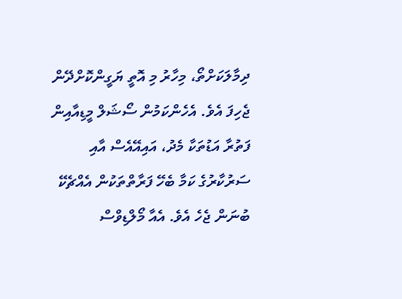ދިމާލަކަށްތޯ، މިހާރު މި އޮތީ ޔަގީންކޮށްދޭން ޖެހިފަ އެވެ. އެހެންކަމުން ސޯޝަލް މީޑިއާއިން ފަތުރާ އަޑުތަކާ މެދު، އައިއޭއެސް އާއި ސަރުކާރުގެ ކަމާ ބެހޭ ފަރާތްތަކުން އެއްޗެކޭ ބުނަން ޖެހެ އެވެ. އެއާ މޯލްޑިވްސް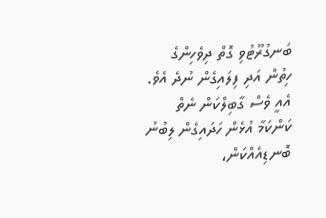ބަނގުރޫޓުވި ގޮތް ދިވެހިންގެ ހިތުން އަދި ފިލައިގެން ނުދެ އެވެ. އެއީ ވެސް ގާބިލްކަން ނެތް ކަންކަމާ އުޅެން ހަދައިގެން ލިބުނު ބޮނޑިއެއްކަން،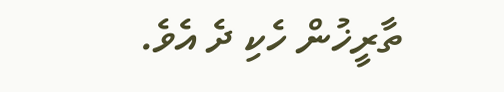ތާރީޚުން ހެކި ދެ އެވެ.